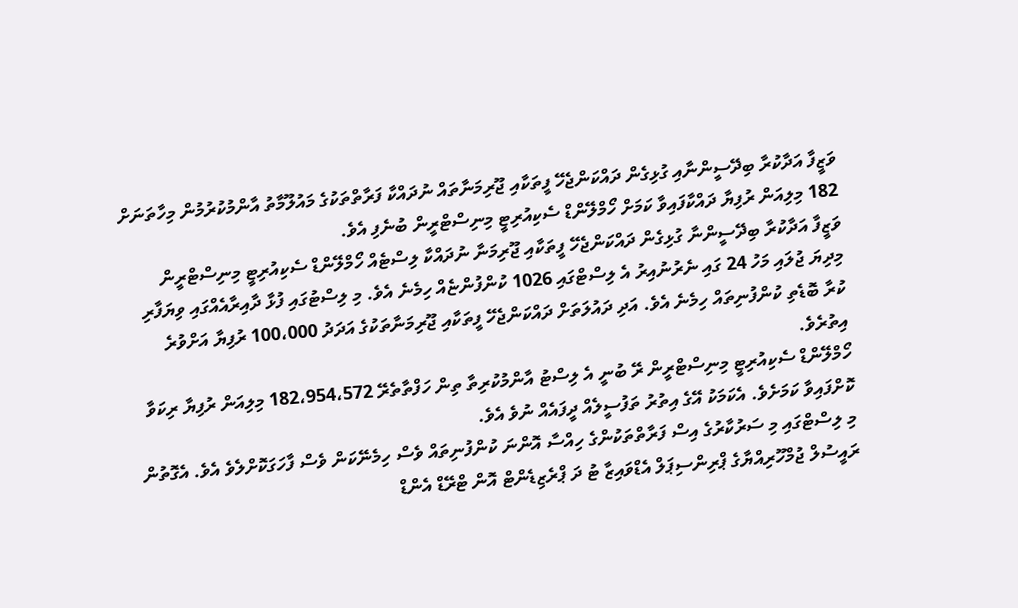ވަޒީފާ އަދާކުރާ ބިދޭސީންނާއި ގުޅިގެން ދައްކަންޖެހޭ ފީތަކާއި ޖޫރިމަނާތައް ނުދައްކާ ފަރާތްތަކުގެ މައުލޫމާތު އާންމުކުރުމުން މިހާތަނަށް 182 މިލިއަން ރުފިޔާ ދައްކާފައިވާ ކަމަށް ހޯމްލޭންޑް ސެކިއުރިޓީ މިނިސްޓްރީން ބުނެފި އެވެ.
ވަޒީފާ އަދާކުރާ ބިދޭސީންނާ ގުޅިގެން ދައްކަންޖެހޭ ފީތަކާއި ޖޫރިމަނާ ނުދައްކާ ލިސްޓެއް ހޯމްލޭންޑް ސެކިއުރިޓީ މިނިސްޓްރީން މިދިޔަ ޖުލައި މަހު 24 ގައި ނެރުނުއިރު އެ ލިސްޓްގައި 1026 ކުންފުންޏެއް ހިމެނެ އެވެ. މި ލިސްޓުގައި ފުޅާ ދާއިރާއެއްގައި ވިޔަފާރި ކުރާ ބޮޑެތި ކުންފުނިތައް ހިމެނެ އެވެ. އަދި ދައުލަތަށް ދައްކަންޖެހޭ ފީތަކާއި ޖޫރިމަނާތަކުގެ އަދަދު 100،000 ރުފިޔާ އަށްވުރެ އިތުރެވެ.
ހޯމްލޭންޑް ސެކިއުރިޓީ މިނިސްޓްރީން ރޭ ބުނީ އެ ލިސްޓު އާންމުކުރިތާ ތިން ހަފްތާތެރޭ 182،954،572 މިލިއަން ރުފިޔާ ރިކަވާ ކޮށްފައިވާ ކަމަށެވެ. އެކަމަކު އޭގެ އިތުރު ތަފުސީލެއް ދީފައެއް ނުވެ އެވެ.
މި ލިސްޓްގައި މި ސަރުކާރުގެ އިސް ފަރާތްތަކުންގެ ހިއްސާ އޮންނަ ކުންފުނިތައް ވެސް ހިމެނޭކަން ވެސް ފާހަގަކޮށްލެވެ އެވެ. އެގޮތުން ރައީސުލް ޖުމްހޫރިއްޔާގެ ޕްރިންސިޕަލް އެޑްވައިޒާ ޓު ދަ ޕްރެޒިޑެންޓް އޮން ޓްރޭޑް އެންޑް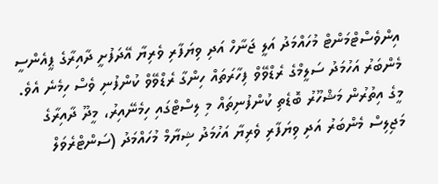އިންވެސްޓްމަންޓް މުހައްމަދު އަލީ ޖަނާހް އަދި ވިޔަފާރި ވެރިޔާ އޭދަފުށީ ދާއިރާގެ ޕީއެންސީ މެންބަރު އަހުމަދު ސަލީމްގެ ރެޑްވޭވް ފިހާރަތައް ހިންގާ ރެޑްވޭވް ކުންފުނި ވެސް ހިމެނެ އެވެ.
މީގެ އިތުރުން މަޝްހޫރު ބޮޑެތި ކުންފުނިތައް މި ލިސްޓްގައި ހިމެނޭއިރު، މީދޫ ދާއިރާގެ މަޖިލިސް މެންބަރު އަދި ވިޔަފާރި ވެރިޔާ އަހުމަދު ޝިޔާމް މުހައްމަދު (ސަންޓްރެވަލް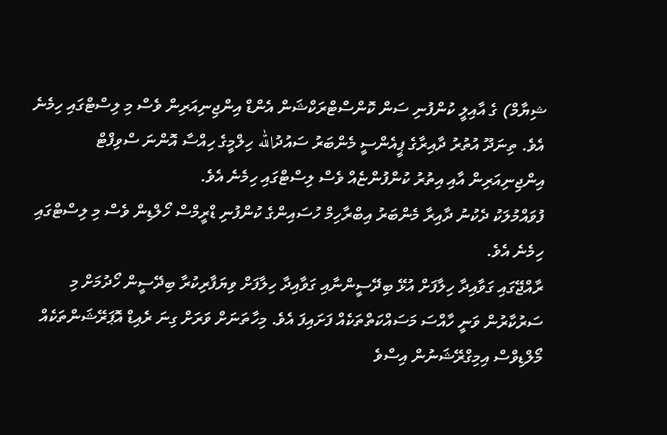ޝިޔާމް) ގެ އާއިލީ ކުންފުނި ސަން ކޮންސްޓްރަކްޝަން އެންޑް އިންޖިނިއަރިން ވެސް މި ލިސްޓްގައި ހިމެނެ އެވެ. ތިނަދޫ އުތުރު ދާއިރާގެ ޕީއެންސީ މެންބަރު ސައުދުالله ހިލްމީގެ ހިއްސާ އޮންނަ ސްވިފްޓް އިންޖިނިއަރިން އާއި އިތުރު ކުންފުންޏެއް ވެސް ލިސްޓްގައި ހިމެނެ އެވެ.
ފުވައްމުލަކު ދެކުނު ދާއިރާ މެންބަރު އިބްރާހިމް ހުސައިންގެ ކުންފުނި ޑްރީމްސް ހޯލްޑިން ވެސް މި ލިސްޓްގައި ހިމެނެ އެވެ.
ރާއްޖޭގައި ގަވާއިދާ ހިލާފަށް އުޅޭ ބިދޭސީންނާއި ގަވާއިދާ ހިލާފަށް ވިޔަފާރިކުރާ ބިދޭސީން ހޯދުމަށް މި ސަރުކާރުން ވަނީ ހާއްސަ މަސައްކަތްތަކެއް ފަށައިފަ އެވެ. މިހާތަނަށް ވަރަށް ގިނަ ރެއިޑް އޮޕަރޭޝަންތަކެއް މޯލްޑިވްސް އިމިގްރޭޝަނުން އިސްވެ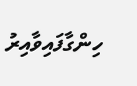ހިންގާފައިވާއިރު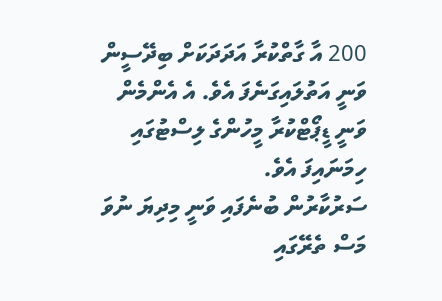200 އާ ގާތްކުރާ އަދަދަކަށް ބިދޭސީން ވަނީ އަތުލައިގަނެފަ އެވެ. އެ އެންމެން ވަނީ ޑީޕޯޓްކުރާ މީހުންގެ ލިސްޓުގައި ހިމަނައިފަ އެވެ.
ސަރުކާރުން ބުނެފައި ވަނީ މިދިޔަ ނުވަ މަސް ތެރޭގައި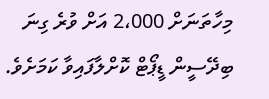މިހާތަނަށް 2،000 އަށް ވުރެ ގިނަ ބިދޭސީން ޑީޕޯޓް ކޮށްލާފައިވާ ކަމަށެވެ.